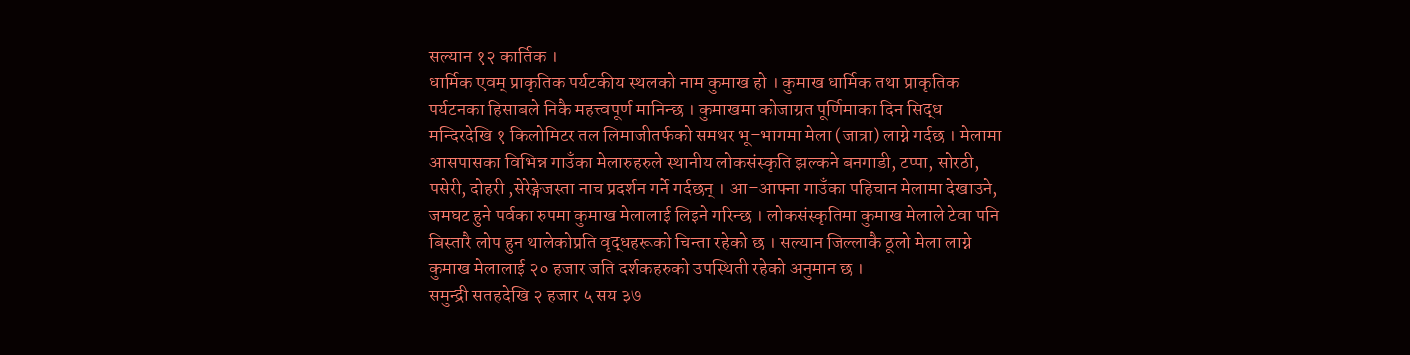सल्यान १२ कार्तिक ।
धार्मिक एवम् प्राकृतिक पर्यटकीय स्थलको नाम कुमाख हो । कुमाख धार्मिक तथा प्राकृतिक पर्यटनका हिसाबले निकै महत्त्वपूर्ण मानिन्छ । कुमाखमा कोजाग्रत पूर्णिमाका दिन सिद्ध मन्दिरदेखि १ किलोमिटर तल लिमाजीतर्फको समथर भू–भागमा मेला (जात्रा) लाग्ने गर्दछ । मेलामा आसपासका विभिन्न गाउँका मेलारुहरुले स्थानीय लोकसंस्कृति झल्कने बनगाडी, टप्पा, सोरठी, पसेरी, दोहरी ,सेरेङ्गेजस्ता नाच प्रदर्शन गर्ने गर्दछन् । आ–आफ्ना गाउँका पहिचान मेलामा देखाउने, जमघट हुने पर्वका रुपमा कुमाख मेलालाई लिइने गरिन्छ । लोकसंस्कृतिमा कुमाख मेलाले टेवा पनि बिस्तारै लोप हुन थालेकोप्रति वृद्धहरूको चिन्ता रहेको छ । सल्यान जिल्लाकै ठूलो मेला लाग्ने कुमाख मेलालाई २० हजार जति दर्शकहरुको उपस्थिती रहेको अनुमान छ ।
समुन्द्री सतहदेखि २ हजार ५ सय ३७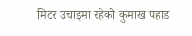मिटर उचाइमा रहेको कुमाख पहाड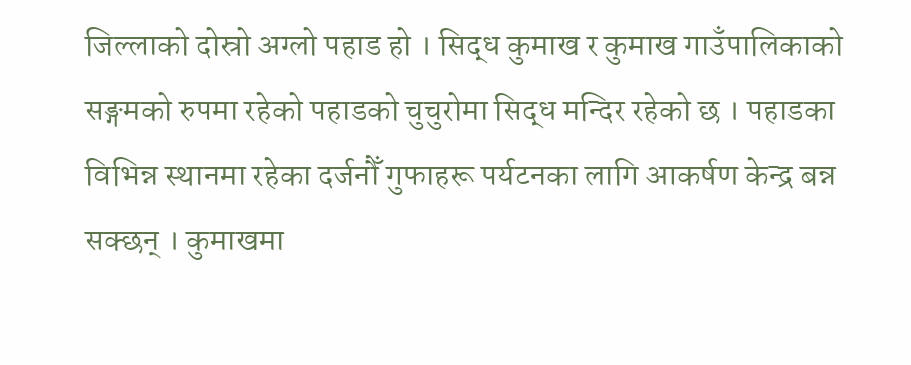जिल्लाको दोस्रो अग्लो पहाड हो । सिद्ध कुमाख र कुमाख गाउँपालिकाको सङ्गमको रुपमा रहेको पहाडको चुचुरोमा सिद्ध मन्दिर रहेको छ । पहाडका विभिन्न स्थानमा रहेका दर्जनौँ गुफाहरू पर्यटनका लागि आकर्षण केन्द्र बन्न सक्छन् । कुमाखमा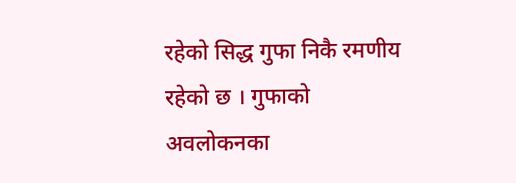रहेको सिद्ध गुफा निकै रमणीय रहेको छ । गुफाको अवलोकनका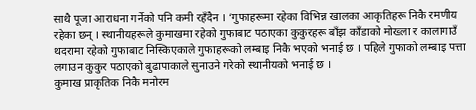साथै पूजा आराधना गर्नेको पनि कमी रहँदैन । ‘गुफाहरूमा रहेका विभिन्न खालका आकृतिहरू निकै रमणीय रहेका छन् । स्थानीयहरूले कुमाखमा रहेको गुफाबाट पठाएका कुकुरहरू बाँझ काँडाको मोख्ला र कालागाउँ थदरामा रहेको गुफाबाट निस्किएकाले गुफाहरूको लम्बाइ निकै भएको भनाई छ । पहिले गुफाको लम्बाइ पत्ता लगाउन कुकुर पठाएको बुढापाकाले सुनाउने गरेको स्थानीयको भनाई छ ।
कुमाख प्राकृतिक निकै मनोरम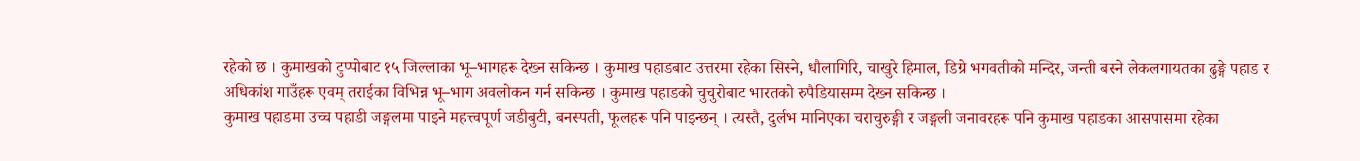रहेको छ । कुमाखको टुप्पोबाट १५ जिल्लाका भू–भागहरू देख्न सकिन्छ । कुमाख पहाडबाट उत्तरमा रहेका सिस्ने, धौलागिरि, चाखुरे हिमाल, डिग्रे भगवतीको मन्दिर, जन्ती बस्ने लेकलगायतका ढुङ्गे पहाड र अधिकांश गाउँहरू एवम् तराईका विभिन्न भू–भाग अवलोकन गर्न सकिन्छ । कुमाख पहाडको चुचुरोबाट भारतको रुपैडियासम्म देख्न सकिन्छ ।
कुमाख पहाडमा उच्च पहाडी जङ्गलमा पाइने महत्त्वपूर्ण जडीबुटी, बनस्पती, फूलहरू पनि पाइन्छन् । त्यस्तै, दुर्लभ मानिएका चराचुरुङ्गी र जङ्गली जनावरहरू पनि कुमाख पहाडका आसपासमा रहेका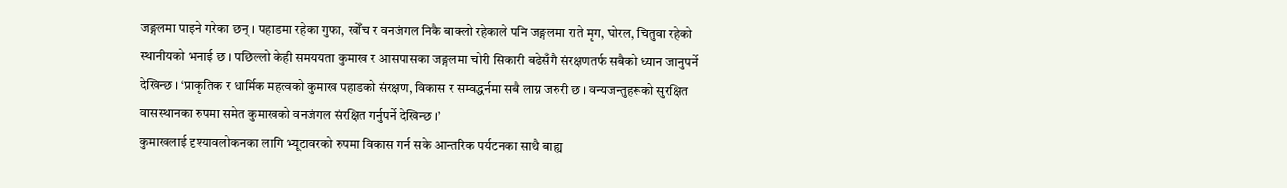जङ्गलमा पाइने गरेका छन् । पहाडमा रहेका गुफा, खोँच र वनजंगल निकै बाक्लो रहेकाले पनि जङ्गलमा राते मृग, घोरल, चितुवा रहेको स्थानीयको भनाई छ । पछिल्लो केही समययता कुमाख र आसपासका जङ्गलमा चोरी सिकारी बढेसँगै संरक्षणतर्फ सबैको ध्यान जानुपर्ने देखिन्छ । ‘प्राकृतिक र धार्मिक महत्वको कुमाख पहाडको संरक्षण, विकास र सम्वद्धर्नमा सबै लाग्न जरुरी छ । वन्यजन्तुहरूको सुरक्षित वासस्थानका रुपमा समेत कुमाखको वनजंगल संरक्षित गर्नुपर्ने देखिन्छ ।’
कुमाखलाई दृश्यावलोकनका लागि भ्यूटावरको रुपमा विकास गर्न सके आन्तरिक पर्यटनका साथै बाह्य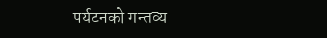पर्यटनको गन्तव्य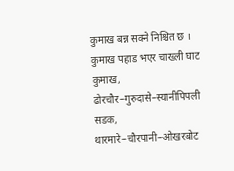कुमाख बन्न सक्ने निश्चित छ । कुमाख पहाड भएर चाख्ली घाट कुमाख, ढोरचौर–गुरुदासे–स्यानीपिपली सडक, थारमारे–चौरपानी–ओखरबोट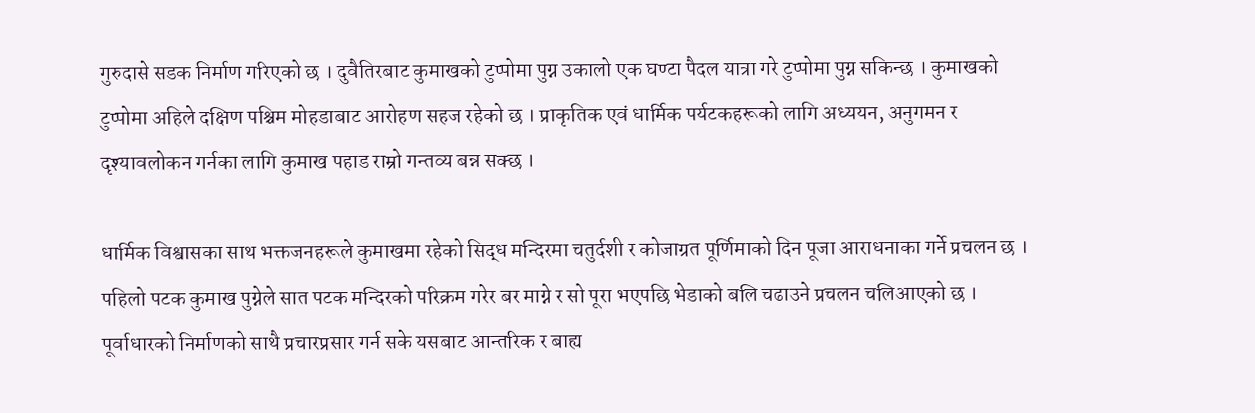गुरुदासे सडक निर्माण गरिएको छ । दुवैतिरबाट कुमाखको टुप्पोमा पुग्न उकालो एक घण्टा पैदल यात्रा गरे टुप्पोमा पुग्न सकिन्छ । कुमाखको टुप्पोमा अहिले दक्षिण पश्चिम मोहडाबाट आरोहण सहज रहेको छ । प्राकृतिक एवं धार्मिक पर्यटकहरूको लागि अध्ययन, अनुगमन र दृश्यावलोकन गर्नका लागि कुमाख पहाड राम्रो गन्तव्य बन्न सक्छ ।

धार्मिक विश्वासका साथ भक्तजनहरूले कुमाखमा रहेको सिद्ध मन्दिरमा चतुर्दशी र कोजाग्रत पूर्णिमाको दिन पूजा आराधनाका गर्ने प्रचलन छ । पहिलो पटक कुमाख पुग्नेले सात पटक मन्दिरको परिक्रम गरेर बर माग्ने र सो पूरा भएपछि भेडाको बलि चढाउने प्रचलन चलिआएको छ । पूर्वाधारको निर्माणको साथै प्रचारप्रसार गर्न सके यसबाट आन्तरिक र बाह्य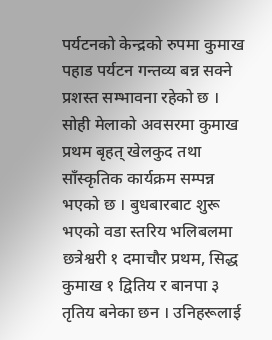पर्यटनको केन्द्रको रुपमा कुमाख पहाड पर्यटन गन्तव्य बन्न सक्ने प्रशस्त सम्भावना रहेको छ ।
सोही मेलाको अवसरमा कुमाख प्रथम बृहत् खेलकुद तथा साँस्कृतिक कार्यक्रम सम्पन्न भएको छ । बुधबारबाट शुरू भएको वडा स्तरिय भलिबलमा छत्रेश्वरी १ दमाचौर प्रथम, सिद्ध कुमाख १ द्वितिय र बानपा ३ तृतिय बनेका छन । उनिहरूलाई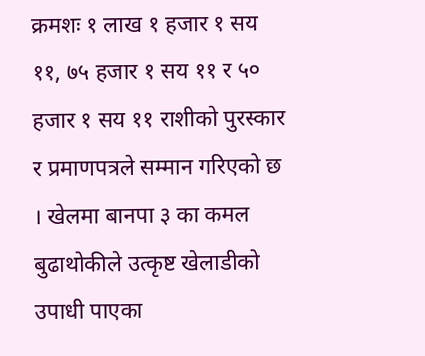क्रमशः १ लाख १ हजार १ सय ११, ७५ हजार १ सय ११ र ५० हजार १ सय ११ राशीको पुरस्कार र प्रमाणपत्रले सम्मान गरिएको छ । खेलमा बानपा ३ का कमल बुढाथोकीले उत्कृष्ट खेलाडीको उपाधी पाएका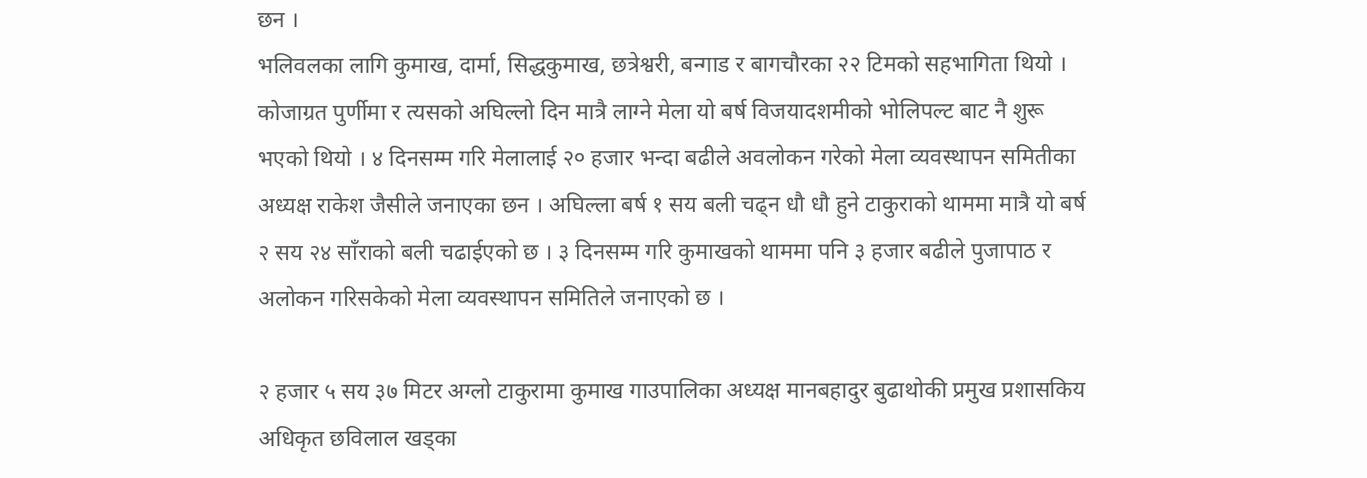छन ।
भलिवलका लागि कुमाख, दार्मा, सिद्धकुमाख, छत्रेश्वरी, बन्गाड र बागचौरका २२ टिमको सहभागिता थियो ।
कोजाग्रत पुर्णीमा र त्यसको अघिल्लो दिन मात्रै लाग्ने मेला यो बर्ष विजयादशमीको भोलिपल्ट बाट नै शुरू भएको थियो । ४ दिनसम्म गरि मेलालाई २० हजार भन्दा बढीले अवलोकन गरेको मेला व्यवस्थापन समितीका अध्यक्ष राकेश जैसीले जनाएका छन । अघिल्ला बर्ष १ सय बली चढ्न धौ धौ हुने टाकुराको थाममा मात्रै यो बर्ष २ सय २४ साँराको बली चढाईएको छ । ३ दिनसम्म गरि कुमाखको थाममा पनि ३ हजार बढीले पुजापाठ र अलोकन गरिसकेको मेला व्यवस्थापन समितिले जनाएको छ ।

२ हजार ५ सय ३७ मिटर अग्लो टाकुरामा कुमाख गाउपालिका अध्यक्ष मानबहादुर बुढाथोकी प्रमुख प्रशासकिय अधिकृत छविलाल खड्का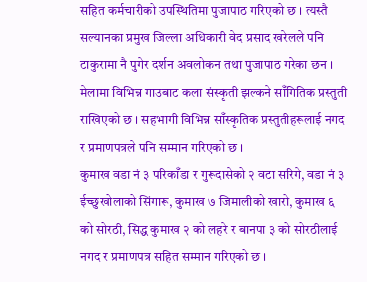सहित कर्मचारीको उपस्थितिमा पुजापाठ गरिएको छ । त्यस्तै सल्यानका प्रमुख जिल्ला अधिकारी वेद प्रसाद खरेलले पनि टाकुरामा नै पुगेर दर्शन अवलोकन तथा पुजापाठ गरेका छन ।
मेलामा विभिन्न गाउबाट कला संस्कृती झल्कने साँगितिक प्रस्तुती राखिएको छ । सहभागी विभिन्न साँस्कृतिक प्रस्तुतीहरूलाई नगद र प्रमाणपत्रले पनि सम्मान गरिएको छ ।
कुमाख वडा नं ३ परिकाँडा र गुरूदासेको २ वटा सरिगे, वडा नं ३ ईच्छुखोलाको सिंगारू, कुमाख ७ जिमालीको खारो, कुमाख ६ को सोरठी, सिद्ध कुमाख २ को लहरे र बानपा ३ को सोरठीलाई नगद र प्रमाणपत्र सहित सम्मान गरिएको छ ।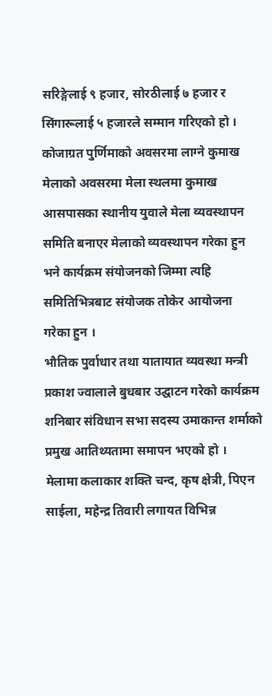सरिङ्गेलाई ९ हजार, सोरठीलाई ७ हजार र सिंगारूलाई ५ हजारले सम्मान गरिएको हो ।
कोजाग्रत पुर्णिमाको अवसरमा लाग्ने कुमाख मेलाको अवसरमा मेला स्थलमा कुमाख आसपासका स्थानीय युवाले मेला व्यवस्थापन समिति बनाएर मेलाको व्यवस्थापन गरेका हुन भने कार्यक्रम संयोजनको जिम्मा त्यहि समितिभित्रबाट संयोजक तोकेर आयोजना गरेका हुन ।
भौतिक पुर्वाधार तथा यातायात व्यवस्था मन्त्री प्रकाश ज्वालाले बुधबार उद्घाटन गरेको कार्यक्रम शनिबार संविधान सभा सदस्य उमाकान्त शर्माको प्रमुख आतिथ्यतामा समापन भएको हो ।
मेलामा कलाकार शक्ति चन्द, कृष क्षेत्री, पिएन साईला, महेन्द्र तिवारी लगायत विभिन्न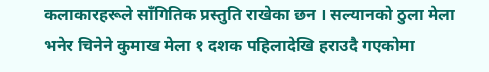कलाकारहरूले साँगितिक प्रस्तुति राखेका छन । सल्यानको ठुला मेला भनेर चिनेने कुमाख मेला १ दशक पहिलादेखि हराउदै गएकोमा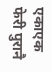एकाएक फेरी पुरानै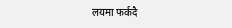लयमा फर्कदै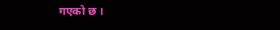गएको छ ।